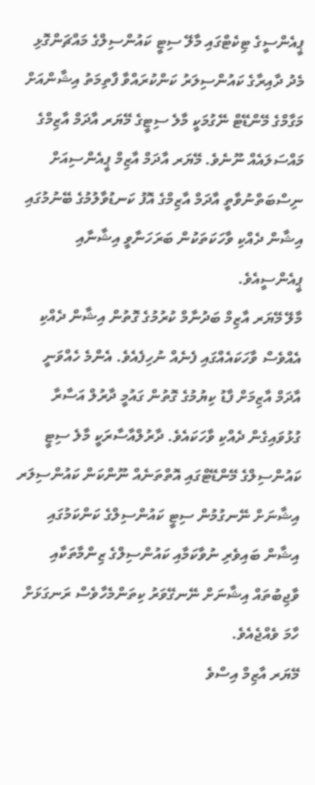ޕީއެންސީގެ ޓިކެޓްގައި މާލޭ ސިޓީ ކައުންސިލްގެ މައްޗަންގޮޅި މެދު ދާއިރާގެ ކައުންސިލަރު ކަންކުރައްވާ ފާތިމަތު އިޝާންއަށް މަގާމްގެ މޭންޑޭޓް ނޭގުމަކީ މާލެ ސިޓީގެ މޭޔަރ އާދަމް އާޒިމްގެ މައްސަލައެއް ނޫނެވެ. މޭޔަރ އާދަމް އާޒިމް ޕީއެންސިއަށް ނިސްބަތްނުވާތީ އާދަމް އާޒިމްގެ އޮފު ކަނޑުވާލުމުގެ ބޭނުމުގައި އިޝާން ދެއްކި ވާހަކަތަކުން ބަރަހަނާވީ އިޝާނާއި ޕީއެންސީއެވެ.
މާލޭ މޭޔަރ އާޒިމް ބަދުނާމް ކުރުމުގެ ގޮތުން އިޝާން ދެއްކި އެއްވެސް ވާހަކައެއްގައި ފެނެއް ނުހިފެއެވެ. އެންމެ ހެއްވަނީ އާދަމް އާޒިމަށް ފާޑު ކިޔުމުގެ ގޮތުން ގައުމީ ދާރުލް އަސާރާ ގުޅުވައިގެން ދެއްކި ވާހަކައެވެ. ދާރުލްއާސާރަކީ މާލެ ސިޓީ ކައުންސިލްގެ މޭންޑޭޓްގައި އޮތްތަނެއް ނޫންކަން ކައުންސިލަރ އިޝާނަށް ނޭނގުމުން ސިޓީ ކައުންސިލްގެ ކަންކަމުގައި އިޝާން ބައިވެރި ނުވާކަމާއި ކައުންސިލްގެ ޒިންމާތަކާއި ވާޖިބުތައް އިޝާނަށް ނޭނގޭވަރު ކިތަންމެހާވެސް ރަނގަޅަށް ހާމަ ވެއްޖެއެވެ.
މޭޔަރ އާޒިމް އިސްވެ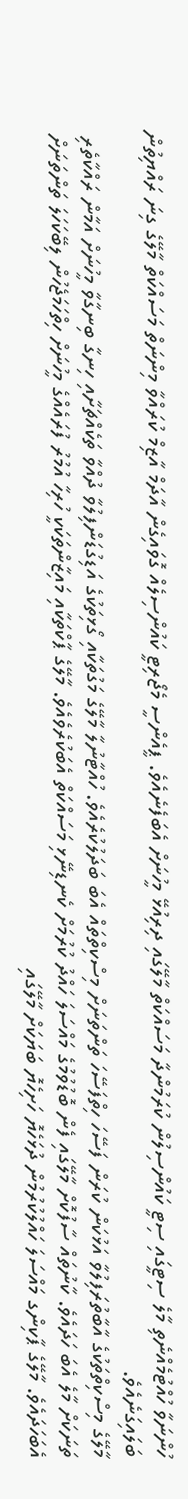ހުންނަވާ ހުއްޓުމެއްނެތި މާލެ ސިޓީގައި ސިޓީ ކައުންސިލުން ކުރަމުންދާ މަސައްކަތް މާލޭގައި ދިރިއުޅޭ މީހުނަށް އެބަފެނެއެވެ. ޕީއެންސީ މެޖޯރިޓީ ކައުންސިލެއް ގޮވައިގެން އާދަމް އާޒިމް ކުރައްވާ މިންނަތް މަސައްކަތް މާލޭގެ ގިނަ ރައްޔިތުން ބަލައިގަނެއެވެ.
މާލޭގެ މިސްކިތްތަކުގެ އާބާތުރަފިލުވާ އަޅުކަން ކުރަން ފަސޭހަ ހިތްފަސޭހަ ތަންތަނަށް މިސްކިތްތައް އެބަ ބަދަލުކުރެއެވެ. ހުއްޓާނުލާ މާލޭގެ މަގުތަކާއި ގޯޅިތަކުގެ އަޑިގުޑަންފިލުވާ ދުއްވާ ތަކެއްޗަށާއި ހިނގާ ބިނގާވާ މީހުނަށް އަމާން ރައްކާތެރި ތަނަކަށް މާލެ އެބަ ހަދައެވެ. ކާނުތައް ސާފުކޮށް މާލޭގައި ފެން ބޮޑުވުމުގެ މައްސަލަ ހައްދު ކުރުމަށް ކެނޑިނޭޅި މަސައްކަތް އެބަކުރެވެއެވެ. މާލޭގެ ޕާކްތަކާއި މައިޒާންތަކަކީ ހުރިހާ އުމުރު ފުރައެއްގެ މީހުނަށް ހިތްހަމަޖެހުން ލިބޭކަހަލަ ތަންތަނަށް އެބަހަދައެވެ. މާލޭގެ ޕާކިންގ މައްސަލަ ހައްލުކުރުމުން ދުޅަހެޔޮ ހަށިހެޔޮ ބަޔަކަށް މާލޭގައި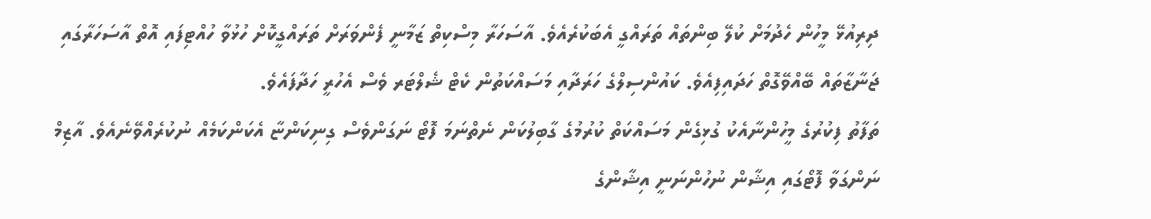ދިރިއުޅޭ މީހުން ހެދުމަށް ކުލޭ ބިންތައް ތަރައްގީ އެބަކުރެއެވެ. އާސަހަރާ މިސްކިތް ޒަމާނީ ފެންވަރަށް ތަރައްގީކޮށް ހުޅުވާ ހުއްޓިފައި އޮތް އާސަހަރާގައި ޖަނާޒާތައް ބޭއްވޭގޮތް ހަދައިފިއެވެ. ކައުންސިލްގެ ހަރަދާއި މަސައްކަތުން ކެޓް ޝެލްޓަރ ވެސް އެހުރީ ހަދާފައެވެ.
ތަފާތު ފިކުރުގެ މީހުންނާއެކު ގުޅިގެން މަސައްކަތް ކުރުމުގެ ގާބިލުކަން ނެތްނަމަ ފޮޓޯ ނަގަންވެސް ގިނިކަންޏާ އެކަންކަމެއް ނުކުރެއްވޭނެއެވެ. އާޒިމް ނަންގަވާ ފޮޓޯގައި އިޝާން ނުހުންނަނީ އިޝާންގެ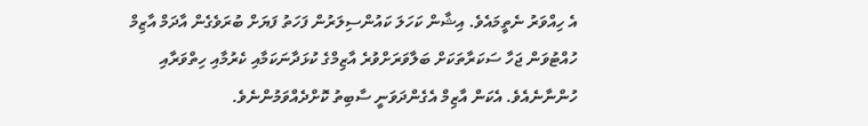އެ ހިއްވަރު ނެތީމައެވެ. އިޝާން ކަހަލަ ކައުންސިލަރުން ފަހަތު ފަޔަށް ބުރަވެގެން އާދަމް އާޒިމް ހުއްޓުވަން ޖަހާ ސަކަރާތަކަށް ބަލާވަރަށްވުރެ އާޒިމްގެ ކުޅަދާނަކަމާއި ކެރުމާއި ހިތްވަރާއި ހުންނާނެއެވެ. އެކަން އާޒިމް އެގެންދަވަނީ ސާބިތު ކޮށްދެއްވަމުންނެވެ.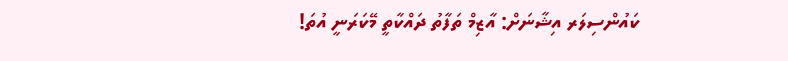ކައުންސިލަރ އިޝާނަށް: އާޒިމް ތަފާތު ދައްކާތީ މޭކަރަނީ އުތަ!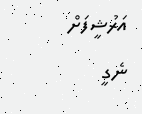އަރުޝީފަށް ނެގީ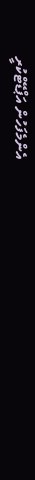އެންމެފަހުން އަޕްޑޭޓްކުރީ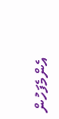އެންމެފަހުން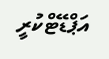އަޕްޑޭޓްކުރީ